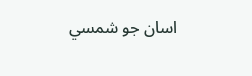اسان جو شمسي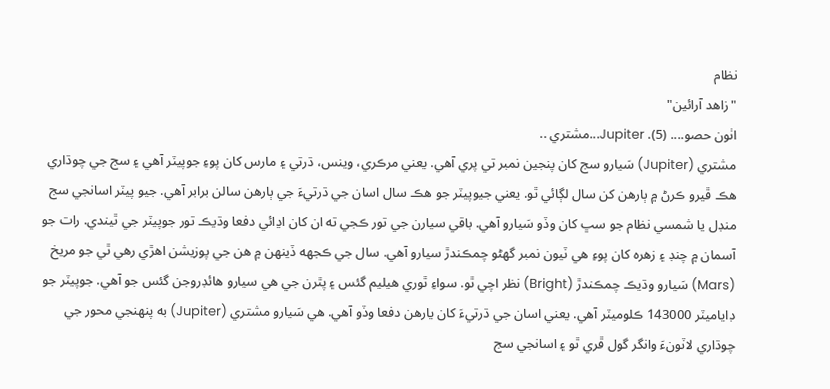نظام
"زاهد آرائين"
اٺون حصو.... Jupiter .(5)...مشتري ..
مشتري (Jupiter) سَيارو سج کان پنجين نمبر تي پري آهي. يعني مرڪري، وينس، ڌرتي ۽ مارس کان پوءِ جوپيٽر آهي ۽ سج جي چوڌاري هڪ ڦيرو ڪرڻ ۾ ٻارهن کن سال لڳائي ٿو. يعني جيوپيٽر جو هڪ سال اسان جي ڌرتيءَ جي ٻارهن سالن برابر آهي. جيو پيٽر اسانجي سج منڊل يا شمسي نظام جو سڀ کان وڏو سَيارو آهي. باقي سيارن جي تور ڪجي ته ان کان اڍائي دفعا وڌيڪ تور جوپيٽر جي ٿيندي. رات جو آسمان ۾ چنڊ ۽ زهره کان پوءِ هي ٽيون نمبر گهڻو چمڪندڙ سيارو آهي. سال جي ڪجهه ڏينهن ۾ هن جي پوزيشن اهڙي رهي ٿي جو مريخ (Mars) سَيارو وڌيڪ چمڪندڙ (Bright) نظر اچي ٿو. سواءِ ٿوري هيليم گئس ۽ پٿرن جي هي سيارو هائڊروجن گئس جو آهي. جوپيٽر جو ڊاياميٽر 143000 ڪلوميٽر آهي. يعني اسان جي ڌرتيءَ کان يارهن دفعا وڏو آهي. هي سَيارو مشتري (Jupiter) به پنهنجي محور جي چوڌاري لاٽونءَ وانگر گول ڦري ٿو ۽ اسانجي سج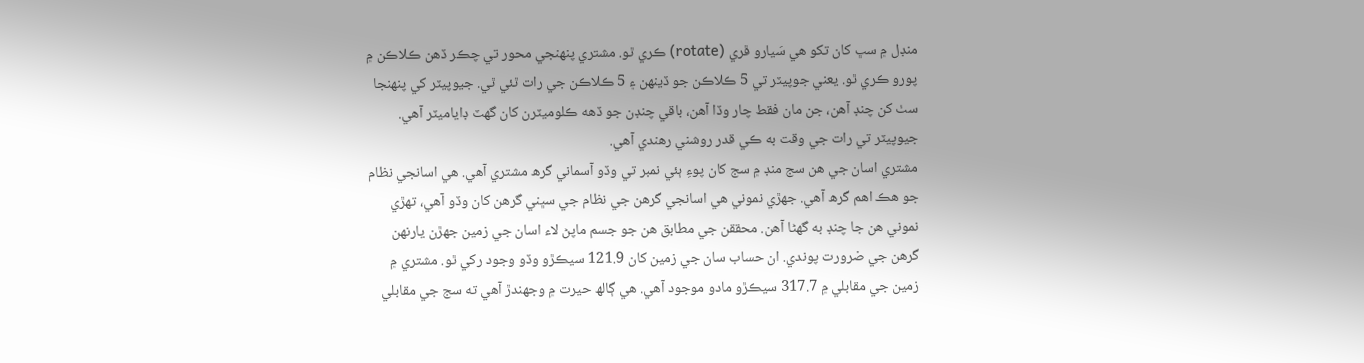منڊل ۾ سڀ کان تکو هي سَيارو ڦري (rotate) ڪري ٿو. مشتري پنهنجي محور تي چڪر ڏهن ڪلاڪن ۾ پورو ڪري ٿو. يعني جوپيٽر تي 5 ڪلاڪن جو ڏينهن ۽ 5 ڪلاڪن جي رات ٿئي ٿي. جيوپيٽر کي پنهنجا سٺ کن چنڊ آهن، جن مان فقط چار وڏا آهن، باقي چنڊن جو ڏهه ڪلوميٽرن کان گهٽ ڊاياميٽر آهي. جيوپيٽر تي رات جي وقت به ڪي قدر روشني رهندي آهي.
مشتري اسان جي ھن سج منڊ ۾ سج کان پوءِ ٻئي نمبر تي وڏو آسماني گرھ مشتري آھي. ھي اسانجي نظام جو ھڪ اھم گرھ آھي. جهڙي نموني هي اسانجي گرھن جي نظام جي سڀني گرھن کان وڏو آهي، تھڙي نموني ھن جا چنڊ به گھڻا آھن. محققن جي مطابق ھن جو جسم ماپڻ لاء اسان جي زمين جھڙن يارنهن گرھن جي ضرورت پوندي. ان حساب سان جي زمين کان 121.9 سيڪڙو وڏو وجود رکي ٿو. مشتري ۾ زمين جي مقابلي ۾ 317.7 سيڪڙو مادو موجود آھي. ھي ڳالھ حيرت ۾ وجھندڙ آھي ته سج جي مقابلي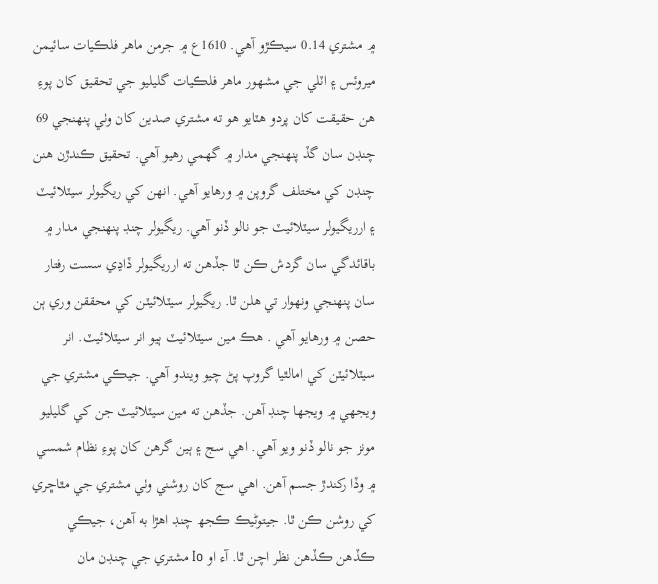۾ مشتري 0.14 سيڪڙو آھي. 1610ع ۾ جرمن ماھر فلڪيات سائيمن ميروئس ۽ اٽلي جي مشھور ماھر فلڪيات گليليو جي تحقيق کان پوءِ ھن حقيقت کان پردو ھٽايو هو ته مشتري صدين کان وٺي پنھنجي 69 چنڊن سان گڏ پنھنجي مدار ۾ گھمي رھيو آھي. تحقيق ڪندڙن ھنن چنڊن کي مختلف گروپن ۾ ورھايو آھي. انھن کي ريگيولر سيٽلائيٽ ۽ ارريگيولر سيٽلائيٽ جو نالو ڏنو آھي. ريگيولر چنڊ پنھنجي مدار ۾ باقائدگي سان گردش ڪن ٿا جڏھن ته ارريگيولر ڏاڍي سست رفتار سان پنھنجي ونهوار تي هلن ٿا. ريگيولر سيٽلائيٽن کي محققن وري ٻن حصن ۾ ورھايو آھي . ھڪ مين سيٽلائيٽ ٻيو انر سيٽلائيٽ. انر سيٽلائيٽن کي امالٿيا گروپ پڻ چيو ويندو آھي. جيڪي مشتري جي ويجھي ۾ ويجھا چنڊ آھن. جڏھن ته مين سيٽلائيٽ جن کي گليليو مونز جو نالو ڏنو ويو آھي. اھي سج ۽ ٻين گرھن کان پوءِ نظام شمسي ۾ وڏا رکندڙ جسم آھن. اھي سج کان روشني وٺي مشتري جي مٿاڇري کي روشن ڪن ٿا. جيتوڻيڪ ڪجھ چنڊ اھڙا به آھن، جيڪي ڪڏھن ڪڏھن نظر اچن ٿا. آء او Io مشتري جي چنڊن مان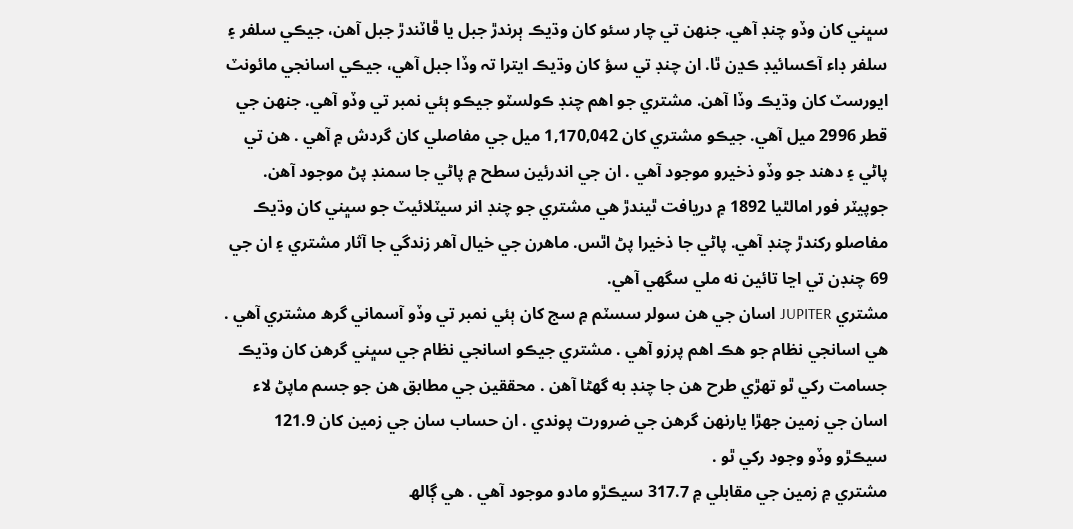سڀني کان وڏو چنڊ آھي. جنھن تي چار سئو کان وڌيڪ ٻرندڙ جبل يا ڦاٽندڙ جبل آهن، جيڪي سلفر ۽ سلفر ڊاء آڪسائيڊ ڪڍن ٿا. ان چنڊ تي سؤ کان وڌيڪ ايترا تہ وڏا جبل آھي، جيڪي اسانجي مائونٽ ايورسٽ کان وڌيڪ وڏا آھن. مشتري جو اھم چنڊ ڪولسٽو جيڪو ٻئي نمبر تي وڏو آھي. جنھن جي قطر 2996 ميل آھي. جيڪو مشتري کان 1,170,042 ميل جي مفاصلي کان گردش ۾ آھي . ھن تي پاڻي ۽ دھند جو وڏو ذخيرو موجود آھي . ان جي اندرئين سطح ۾ پاڻي جا سمنڊ پڻ موجود آھن. جوپيٽر فور امالٿيا 1892 ۾ دريافت ٿيندڙ ھي مشتري جو چنڊ انر سيٽلائيٽ جو سڀني کان وڌيڪ مفاصلو رکندڙ چنڊ آھي. پاڻي جا ذخيرا پڻ اٿس. ماھرن جي خيال آهر زندگي جا آثار مشتري ۽ ان جي 69 چنڊن تي اڃا تائين نه ملي سگھي آھي.
مشتري JUPITER اسان جي ھن سولر سسٽم ۾ سج کان ٻئي نمبر تي وڏو آسماني گرھ مشتري آھي . ھي اسانجي نظام جو ھڪ اھم پرزو آھي . مشتري جيڪو اسانجي نظام جي سڀني گرھن کان وڌيڪ جسامت رکي ٿو تھڙي طرح ھن جا چنڊ به گھڻا آھن . محققين جي مطابق ھن جو جسم ماپڻ لاء اسان جي زمين جھڙا يارنهن گرھن جي ضرورت پوندي . ان حساب سان جي زمين کان 121.9 سيڪڙو وڏو وجود رکي ٿو .
مشتري ۾ زمين جي مقابلي ۾ 317.7 سيڪڙو مادو موجود آھي . ھي ڳالھ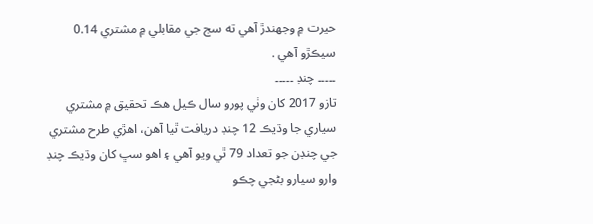حيرت ۾ وجھندڙ آھي ته سج جي مقابلي ۾ مشتري 0.14 سيڪڙو آھي .
۔۔۔۔۔ چنڊ ۔۔۔۔۔
تازو 2017 کان وٺي پورو سال ڪيل هڪ تحقيق ۾ مشتري سياري جا وڌيڪ 12 چنڊ دريافت ٿيا آهن، اهڙي طرح مشتري جي چنڊن جو تعداد 79 ٿي ويو آهي ۽ اهو سڀ کان وڌيڪ چنڊ وارو سيارو بڻجي چڪو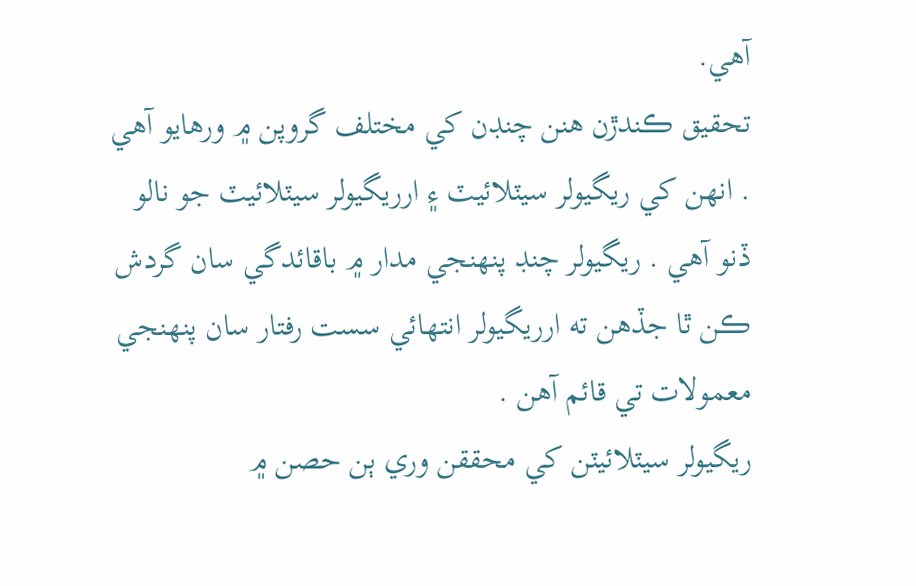آهي.
تحقيق ڪندڙن ھنن چنڊن کي مختلف گروپن ۾ ورھايو آھي . انھن کي ريگيولر سيٽلائيٽ ۽ ارريگيولر سيٽلائيٽ جو نالو ڏنو آھي . ريگيولر چنڊ پنھنجي مدار ۾ باقائدگي سان گردش ڪن ٿا جڏھن ته ارريگيولر انتهائي سست رفتار سان پنھنجي معمولات تي قائم آھن .
ريگيولر سيٽلائيٽن کي محققن وري ٻن حصن ۾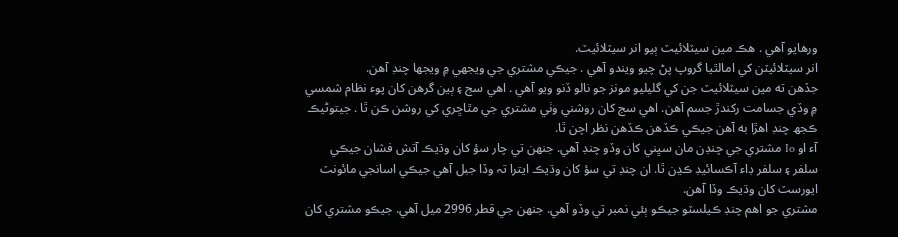ورھايو آھي . ھڪ مين سيٽلائيٽ ٻيو انر سيٽلائيٽ.
انر سيٽلائيٽن کي امالٿيا گروپ پڻ چيو ويندو آھي . جيڪي مشتري جي ويجھي ۾ ويجھا چنڊ آھن.
جڏھن ته مين سيٽلائيٽ جن کي گليليو مونز جو نالو ڏنو ويو آھي . اھي سج ۽ ٻين گرھن کان پوء نظام شمسي ۾ وڏي جسامت رکندڙ جسم آھن. اھي سج کان روشني وٺي مشتري جي مٿاڇري کي روشن ڪن ٿا . جيتوڻيڪ ڪجھ چنڊ اھڙا به آھن جيڪي ڪڏھن ڪڏھن نظر اچن ٿا.
آء او Io مشتري جي چنڊن مان سڀني کان وڏو چنڊ آھي. جنھن تي چار سؤ کان وڌيڪ آتش فشان جيڪي سلفر ۽ سلفر ڊاء آڪسائيڊ ڪڍن ٿا. ان چنڊ تي سؤ کان وڌيڪ ايترا تہ وڏا جبل آھي جيڪي اسانجي مائونٽ ايورسٽ کان وڌيڪ وڏا آھن.
مشتري جو اھم چنڊ ڪيلسٽو جيڪو ٻئي نمبر تي وڏو آھي. جنھن جي قطر 2996 ميل آھي. جيڪو مشتري کان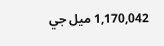1,170,042 ميل جي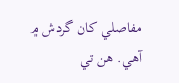مفاصلي کان گردش ۾ آھي. ھن تي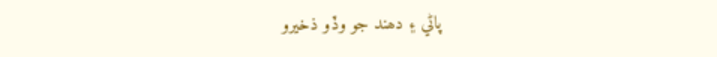پاڻي ۽ دھند جو وڏو ذخيرو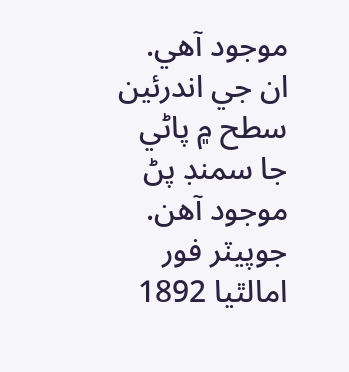موجود آھي. ان جي اندرئين سطح ۾ پاڻي جا سمنڊ پڻ موجود آھن.
جوپيٽر فور امالٿيا 1892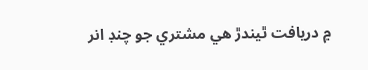۾ دريافت ٿيندڙ ھي مشتري جو چنڊ انر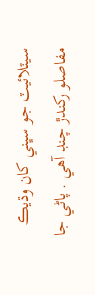سيٽلائيٽ جو سڀني کان وڌيڪ مفاصلو رکندڙ چنڊ آھي . پاڻي جا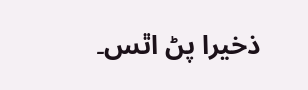ذخيرا پڻ اٿس۔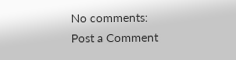No comments:
Post a Comment